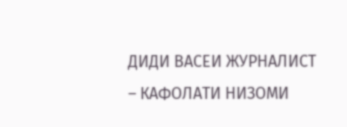ДИДИ ВАСЕИ ЖУРНАЛИСТ – КАФОЛАТИ НИЗОМИ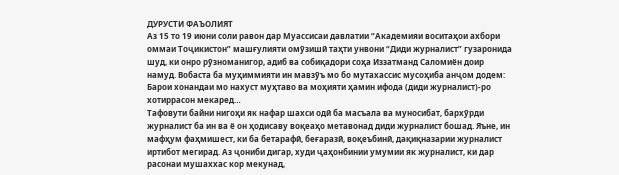ДУРУСТИ ФАЪОЛИЯТ
Аз 15 то 19 июни соли равон дар Муассисаи давлатии “Академияи воситаҳои ахбори оммаи Тоҷикистон” машғулияти омӯзишӣ таҳти унвони “Диди журналист” гузаронида шуд, ки онро рӯзноманигор, адиб ва собиқадори соҳа Иззатманд Саломиён доир намуд. Вобаста ба муҳиммияти ин мавзӯъ мо бо мутахассис мусоҳиба анҷом додем:
Барои хонандаи мо нахуст муҳтаво ва моҳияти ҳамин ифода (диди журналист)-ро хотиррасон мекаред…
Тафовути байни нигоҳи як нафар шахси одӣ ба масъала ва муносибат, бархӯрди журналист ба ин ва ё он ҳодисаву воқеаҳо метавонад диди журналист бошад. Яъне, ин мафҳум фаҳмишест, ки ба бетарафӣ, беғаразӣ, воқеъбинӣ, дақиқназарии журналист иртибот мегирад. Аз ҷониби дигар, худи ҷаҳонбинии умумии як журналист, ки дар расонаи мушаххас кор мекунад,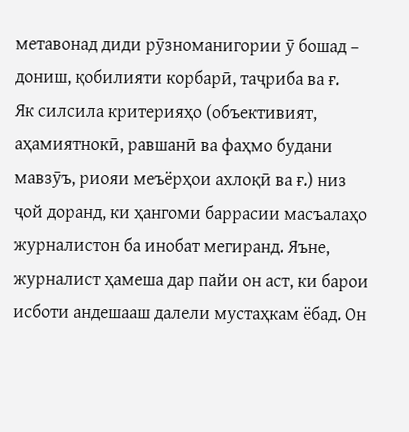метавонад диди рӯзноманигории ӯ бошад – дониш, қобилияти корбарӣ, таҷриба ва ғ.
Як силсила критерияҳо (объективият, аҳамиятнокӣ, равшанӣ ва фаҳмо будани мавзӯъ, риояи меъёрҳои ахлоқӣ ва ғ.) низ ҷой доранд, ки ҳангоми баррасии масъалаҳо журналистон ба инобат мегиранд. Яъне, журналист ҳамеша дар пайи он аст, ки барои исботи андешааш далели мустаҳкам ёбад. Он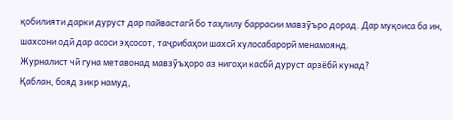қобилияти дарки дуруст дар пайвастагӣ бо таҳлилу баррасии мавзӯъро дорад. Дар муқоиса ба ин, шахсони одӣ дар асоси эҳсосот, таҷрибаҳои шахсӣ хулосабарорӣ менамоянд.
Журналист чӣ гуна метавонад мавзӯъҳоро аз нигоҳи касбӣ дуруст арзёбӣ кунад?
Қаблан, бояд зикр намуд,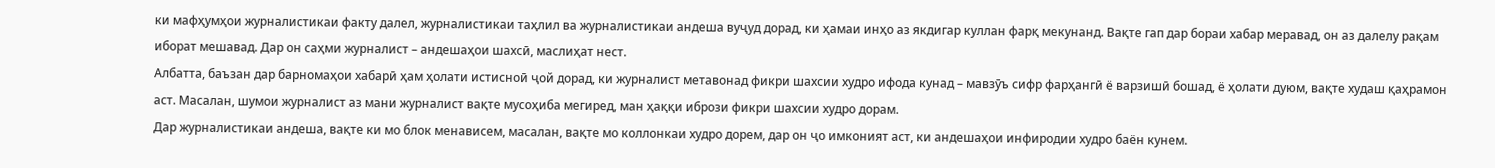ки мафҳумҳои журналистикаи факту далел, журналистикаи таҳлил ва журналистикаи андеша вуҷуд дорад, ки ҳамаи инҳо аз якдигар куллан фарқ мекунанд. Вақте гап дар бораи хабар меравад, он аз далелу рақам иборат мешавад. Дар он саҳми журналист – андешаҳои шахсӣ, маслиҳат нест.
Албатта, баъзан дар барномаҳои хабарӣ ҳам ҳолати истисноӣ ҷой дорад, ки журналист метавонад фикри шахсии худро ифода кунад – мавзӯъ сифр фарҳангӣ ё варзишӣ бошад, ё ҳолати дуюм, вақте худаш қаҳрамон аст. Масалан, шумои журналист аз мани журналист вақте мусоҳиба мегиред, ман ҳаққи ибрози фикри шахсии худро дорам.
Дар журналистикаи андеша, вақте ки мо блок менависем, масалан, вақте мо коллонкаи худро дорем, дар он ҷо имконият аст, ки андешаҳои инфиродии худро баён кунем.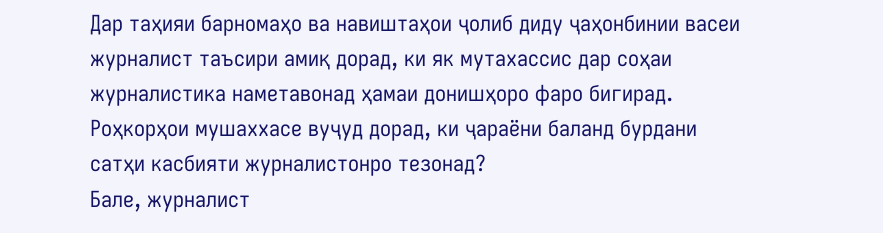Дар таҳияи барномаҳо ва навиштаҳои ҷолиб диду ҷаҳонбинии васеи журналист таъсири амиқ дорад, ки як мутахассис дар соҳаи журналистика наметавонад ҳамаи донишҳоро фаро бигирад. Роҳкорҳои мушаххасе вуҷуд дорад, ки ҷараёни баланд бурдани сатҳи касбияти журналистонро тезонад?
Бале, журналист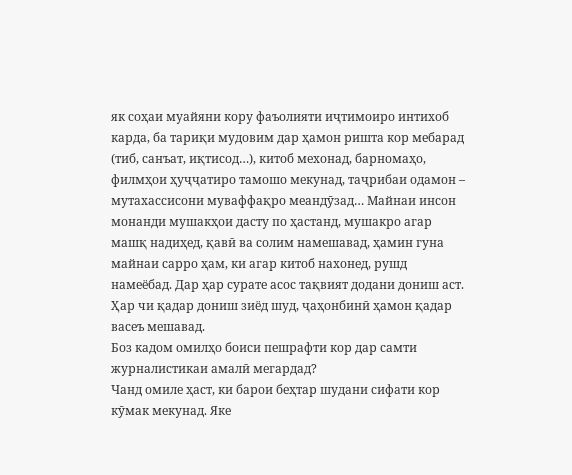як соҳаи муайяни кору фаъолияти иҷтимоиро интихоб карда, ба тариқи мудовим дар ҳамон ришта кор мебарад (тиб, санъат, иқтисод…), китоб мехонад, барномаҳо, филмҳои ҳуҷҷатиро тамошо мекунад, таҷрибаи одамон – мутахассисони муваффақро меандӯзад… Майнаи инсон монанди мушакҳои дасту по ҳастанд, мушакро агар машқ надиҳед, қавӣ ва солим намешавад, ҳамин гуна майнаи сарро ҳам, ки агар китоб нахонед, рушд намеёбад. Дар ҳар сурате асос тақвият додани дониш аст. Ҳар чи қадар дониш зиёд шуд, ҷаҳонбинӣ ҳамон қадар васеъ мешавад.
Боз кадом омилҳо боиси пешрафти кор дар самти журналистикаи амалӣ мегардад?
Чанд омиле ҳаст, ки барои беҳтар шудани сифати кор кӯмак мекунад. Яке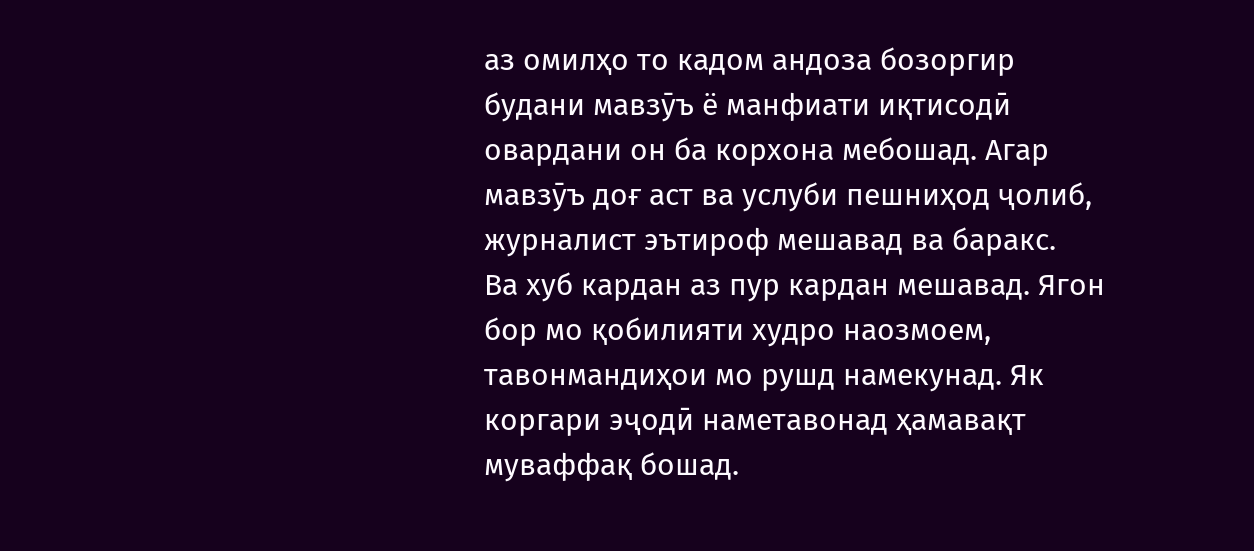аз омилҳо то кадом андоза бозоргир будани мавзӯъ ё манфиати иқтисодӣ овардани он ба корхона мебошад. Агар мавзӯъ доғ аст ва услуби пешниҳод ҷолиб, журналист эътироф мешавад ва баракс.
Ва хуб кардан аз пур кардан мешавад. Ягон бор мо қобилияти худро наозмоем, тавонмандиҳои мо рушд намекунад. Як коргари эҷодӣ наметавонад ҳамавақт муваффақ бошад.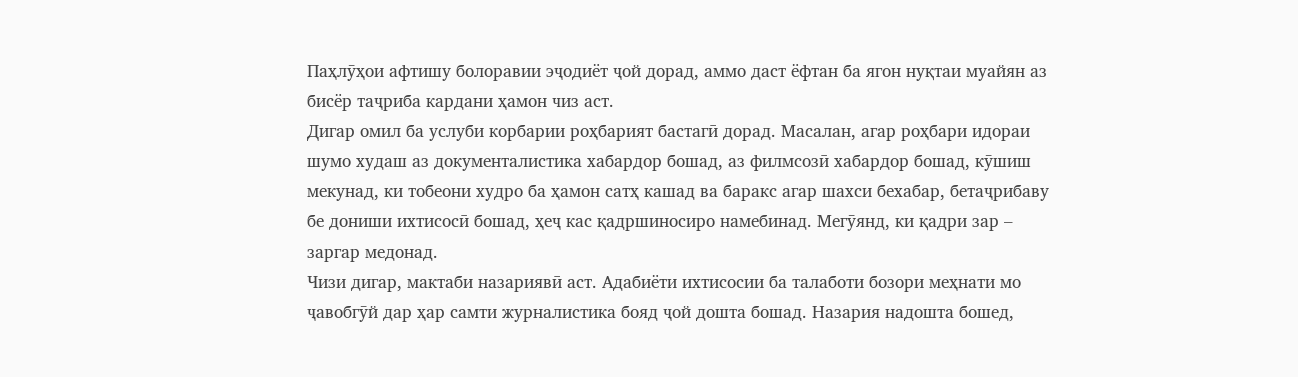Паҳлӯҳои афтишу болоравии эҷодиёт ҷой дорад, аммо даст ёфтан ба ягон нуқтаи муайян аз бисёр таҷриба кардани ҳамон чиз аст.
Дигар омил ба услуби корбарии роҳбарият бастагӣ дорад. Масалан, агар роҳбари идораи шумо худаш аз документалистика хабардор бошад, аз филмсозӣ хабардор бошад, кӯшиш мекунад, ки тобеони худро ба ҳамон сатҳ кашад ва баракс агар шахси бехабар, бетаҷрибаву бе дониши ихтисосӣ бошад, ҳеҷ кас қадршиносиро намебинад. Мегӯянд, ки қадри зар – заргар медонад.
Чизи дигар, мактаби назариявӣ аст. Адабиёти ихтисосии ба талаботи бозори меҳнати мо ҷавобгӯй дар ҳар самти журналистика бояд ҷой дошта бошад. Назария надошта бошед,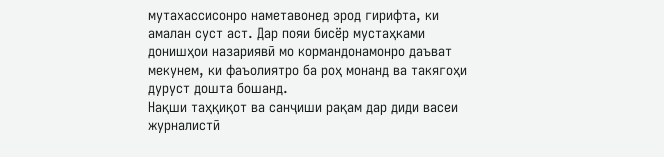мутахассисонро наметавонед эрод гирифта, ки амалан суст аст. Дар пояи бисёр мустаҳками донишҳои назариявӣ мо кормандонамонро даъват мекунем, ки фаъолиятро ба роҳ монанд ва такягоҳи дуруст дошта бошанд.
Нақши таҳқиқот ва санҷиши рақам дар диди васеи журналистӣ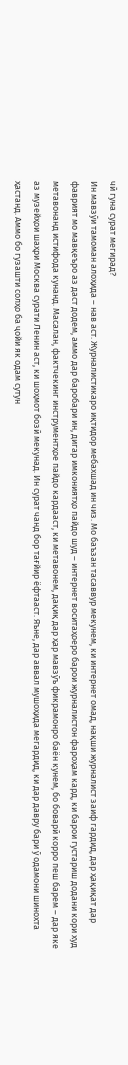чӣ гуна сурат мегирад?
Ин мавзӯи тамоман алоҳида – нав аст. Журналистикаро иқтидор мебахшад ин чиз. Мо баъзан тасаввур мекунем, ки интернет омад, нақши журналист заиф гардид, дар ҳақиқат дар фаврият мо мавқеъро аз даст додем, аммо дар баробари ин, дигар имкониятҳо пайдо шуд – интернет воситаҳоеро барои журналистон фароҳам кард, ки барои густариш додани кори худ метавонанд истифода кунанд. Масалан, фактчекинг инструментҳое пайдо кардааст, ки метавонем, дақиқ дар ҳар мавзӯъ фикрамонро баён кунем, бо боварӣ корро пеш барем – дар яке аз музейҳои шаҳри Москва сурати Ленин аст, ки шоҳмот бозӣ мекунад. Ин сурат чанд бор тағйир ёфтааст. Яъне, дар аввал мушоҳида мегардид, ки дар давру бари ӯ одамони шинохта ҳастанд. Аммо бо гузашти солҳо ба ҷойи як одам сутун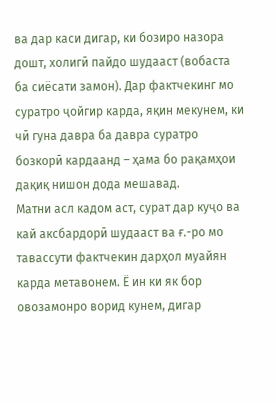ва дар каси дигар, ки бозиро назора дошт, холигӣ пайдо шудааст (вобаста ба сиёсати замон). Дар фактчекинг мо суратро ҷойгир карда, яқин мекунем, ки чӣ гуна давра ба давра суратро бозкорӣ кардаанд – ҳама бо рақамҳои дақиқ нишон дода мешавад.
Матни асл кадом аст, сурат дар куҷо ва кай аксбардорӣ шудааст ва ғ.-ро мо тавассути фактчекин дарҳол муайян карда метавонем. Ё ин ки як бор овозамонро ворид кунем, дигар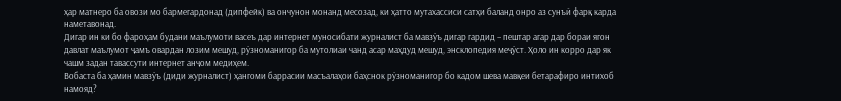ҳар матнеро ба овози мо бармегардонад (дипфейк) ва ончунон монанд месозад, ки ҳатто мутахассиси сатҳи баланд онро аз сунъӣ фарқ карда наметавонад.
Дигар ин ки бо фароҳам будани маълумоти васеъ дар интернет муносибати журналист ба мавзӯъ дигар гардид – пештар агар дар бораи ягон давлат маълумот ҷамъ овардан лозим мешуд, рӯзноманигор ба мутолиаи чанд асар маҳдуд мешуд, энсклопедия меҷӯст. Ҳоло ин корро дар як чашм задан тавассути интернет анҷом медиҳем.
Вобаста ба ҳамин мавзӯъ (диди журналист) ҳангоми баррасии масъалаҳои баҳснок рӯзноманигор бо кадом шева мавқеи бетарафиро интихоб намояд?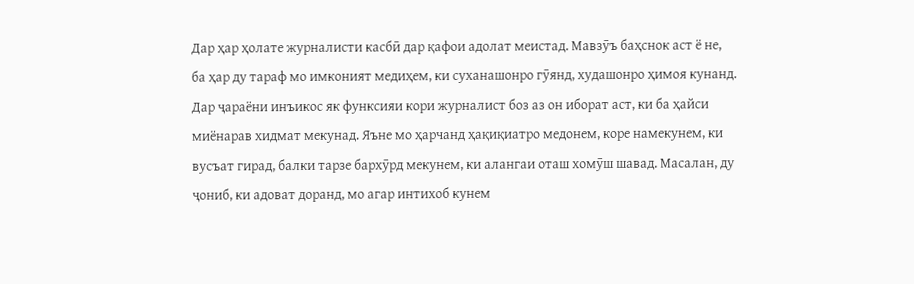Дар ҳар ҳолате журналисти касбӣ дар қафои адолат меистад. Мавзӯъ баҳснок аст ё не, ба ҳар ду тараф мо имконият медиҳем, ки суханашонро гӯянд, худашонро ҳимоя кунанд.
Дар ҷараёни инъикос як функсияи кори журналист боз аз он иборат аст, ки ба ҳайси миёнарав хидмат мекунад. Яъне мо ҳарчанд ҳақиқиатро медонем, коре намекунем, ки вусъат гирад, балки тарзе бархӯрд мекунем, ки алангаи оташ хомӯш шавад. Масалан, ду ҷониб, ки адоват доранд, мо агар интихоб кунем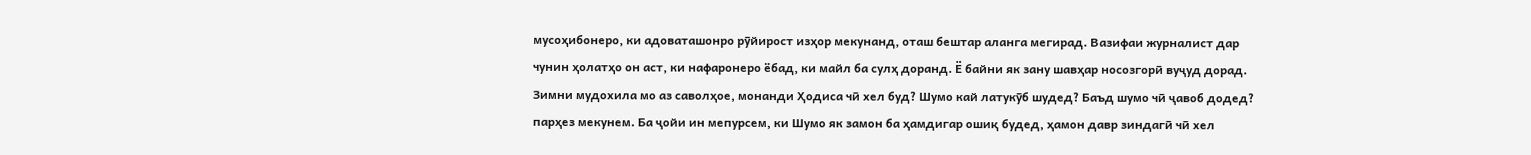мусоҳибонеро, ки адоваташонро рӯйирост изҳор мекунанд, оташ бештар аланга мегирад. Вазифаи журналист дар чунин ҳолатҳо он аст, ки нафаронеро ёбад, ки майл ба сулҳ доранд. Ё байни як зану шавҳар носозгорӣ вуҷуд дорад. Зимни мудохила мо аз саволҳое, монанди Ҳодиса чӣ хел буд? Шумо кай латукӯб шудед? Баъд шумо чӣ ҷавоб додед? парҳез мекунем. Ба ҷойи ин мепурсем, ки Шумо як замон ба ҳамдигар ошиқ будед, ҳамон давр зиндагӣ чӣ хел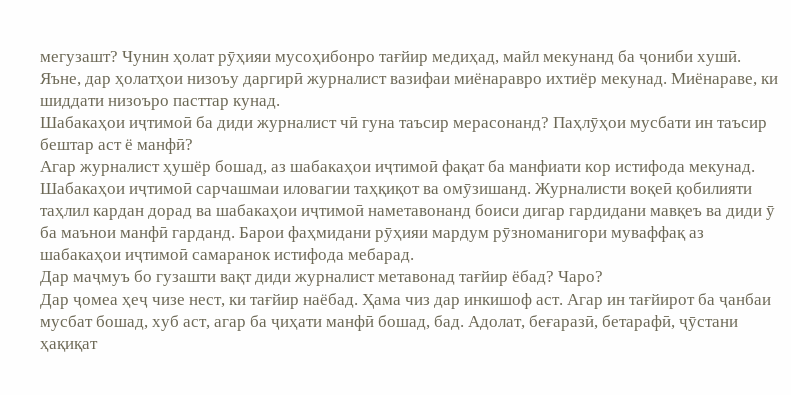мегузашт? Чунин ҳолат рӯҳияи мусоҳибонро тағйир медиҳад, майл мекунанд ба ҷониби хушӣ. Яъне, дар ҳолатҳои низоъу даргирӣ журналист вазифаи миёнаравро ихтиёр мекунад. Миёнараве, ки шиддати низоъро пасттар кунад.
Шабакаҳои иҷтимоӣ ба диди журналист чӣ гуна таъсир мерасонанд? Паҳлӯҳои мусбати ин таъсир бештар аст ё манфӣ?
Агар журналист ҳушёр бошад, аз шабакаҳои иҷтимоӣ фақат ба манфиати кор истифода мекунад. Шабакаҳои иҷтимоӣ сарчашмаи иловагии таҳқиқот ва омӯзишанд. Журналисти воқеӣ қобилияти таҳлил кардан дорад ва шабакаҳои иҷтимоӣ наметавонанд боиси дигар гардидани мавқеъ ва диди ӯ ба маънои манфӣ гарданд. Барои фаҳмидани рӯҳияи мардум рӯзноманигори муваффақ аз шабакаҳои иҷтимоӣ самаранок истифода мебарад.
Дар маҷмуъ бо гузашти вақт диди журналист метавонад тағйир ёбад? Чаро?
Дар ҷомеа ҳеҷ чизе нест, ки тағйир наёбад. Ҳама чиз дар инкишоф аст. Агар ин тағйирот ба ҷанбаи мусбат бошад, хуб аст, агар ба ҷиҳати манфӣ бошад, бад. Адолат, беғаразӣ, бетарафӣ, ҷӯстани ҳақиқат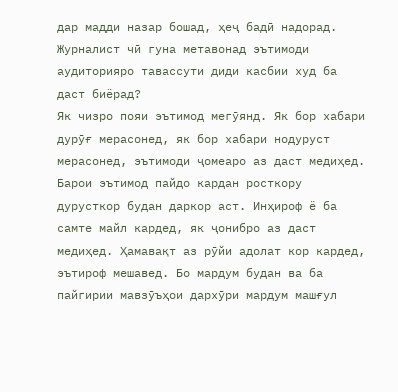дар мадди назар бошад, ҳеҷ бадӣ надорад.
Журналист чӣ гуна метавонад эътимоди аудиторияро тавассути диди касбии худ ба даст биёрад?
Як чизро пояи эътимод мегӯянд. Як бор хабари дурӯғ мерасонед, як бор хабари нодуруст мерасонед, эътимоди ҷомеаро аз даст медиҳед. Барои эътимод пайдо кардан росткору дурусткор будан даркор аст. Инҳироф ё ба самте майл кардед, як ҷонибро аз даст медиҳед. Ҳамавақт аз рӯйи адолат кор кардед, эътироф мешавед. Бо мардум будан ва ба пайгирии мавзӯъҳои дархӯри мардум машғул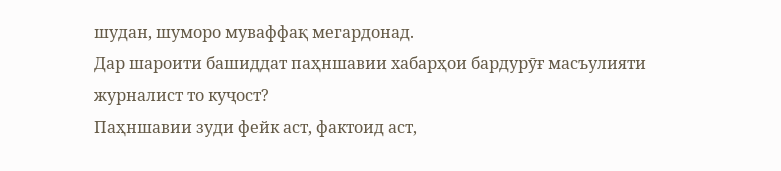шудан, шуморо муваффақ мегардонад.
Дар шароити башиддат паҳншавии хабарҳои бардурӯғ масъулияти журналист то куҷост?
Паҳншавии зуди фейк аст, фактоид аст,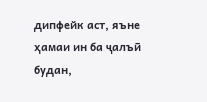дипфейк аст, яъне ҳамаи ин ба ҷалъӣ будан,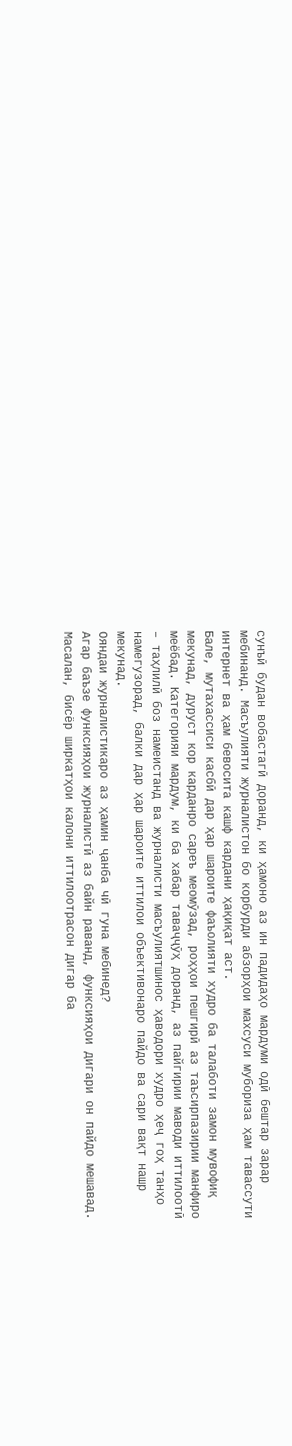сунъӣ будан вобастагӣ доранд, ки ҳамоно аз ин падидаҳо мардуми одӣ бештар зарар мебинанд. Масъулияти журналистон бо корбурди абзорҳои махсуси мубориза ҳам тавассути интернет ва ҳам бевосита кашф кардани ҳақиқат аст.
Бале, мутахассиси касбӣ дар ҳар шароите фаъолияти худро ба талаботи замон мувофиқ мекунад, дуруст кор карданро сареъ меомӯзад, роҳҳои пешгирӣ аз таъсирпазирии манфиро меёбад. Категорияи мардум, ки ба хабар таваҷҷӯҳ доранд, аз пайгирии маводи иттилоотӣ – таҳлилӣ боз намеистанд ва журналисти масъулиятшинос ҳаводори худро ҳеҷ гоҳ танҳо намегузорад, балки дар ҳар шароите иттилои объективонаро пайдо ва сари вақт нашр мекунад.
Ояндаи журналистикаро аз ҳамин ҷанба чӣ гуна мебинед?
Агар баъзе функсияҳои журналистӣ аз байн раванд, функсияҳои дигари он пайдо мешавад. Масалан, бисёр ширкатҳои калони иттилоотрасон дигар ба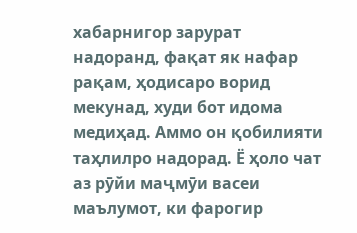хабарнигор зарурат надоранд, фақат як нафар рақам, ҳодисаро ворид мекунад, худи бот идома медиҳад. Аммо он қобилияти таҳлилро надорад. Ё ҳоло чат аз рӯйи маҷмӯи васеи маълумот, ки фарогир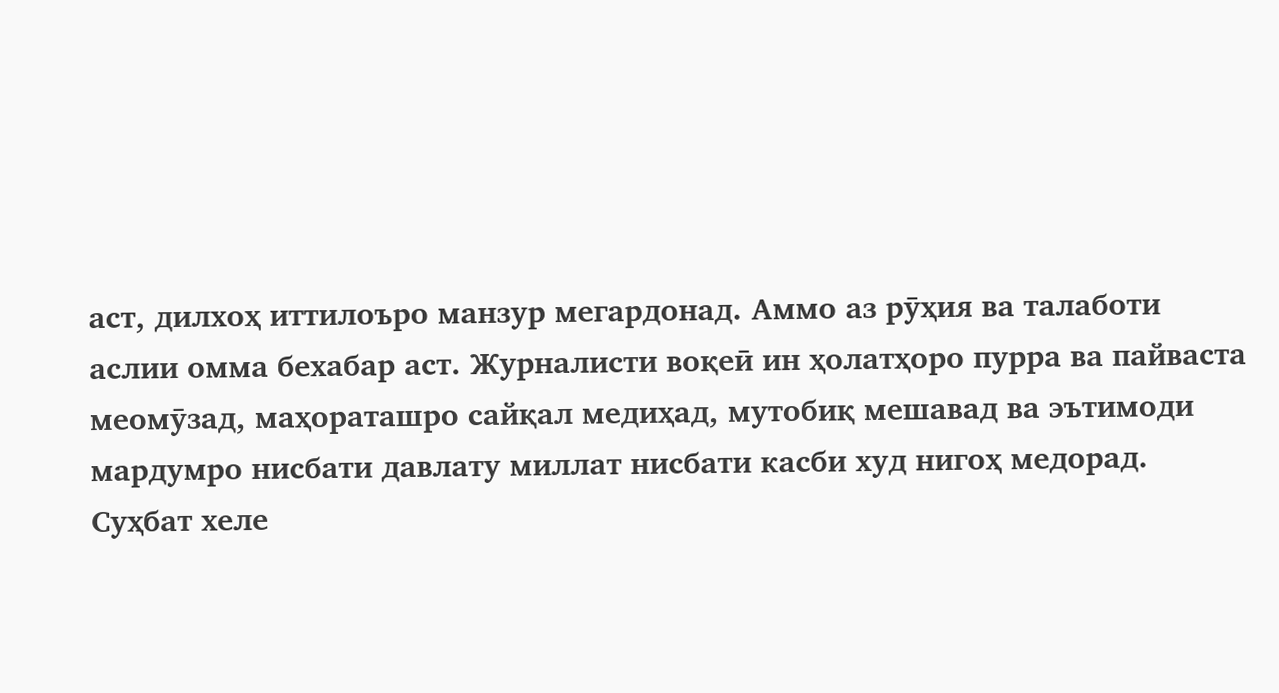аст, дилхоҳ иттилоъро манзур мегардонад. Аммо аз рӯҳия ва талаботи аслии омма бехабар аст. Журналисти воқеӣ ин ҳолатҳоро пурра ва пайваста меомӯзад, маҳораташро сайқал медиҳад, мутобиқ мешавад ва эътимоди мардумро нисбати давлату миллат нисбати касби худ нигоҳ медорад.
Суҳбат хеле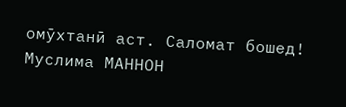омӯхтанӣ аст. Саломат бошед!
Муслима МАННОН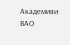Академияи ВАО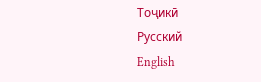Тоҷикӣ
Русский
English